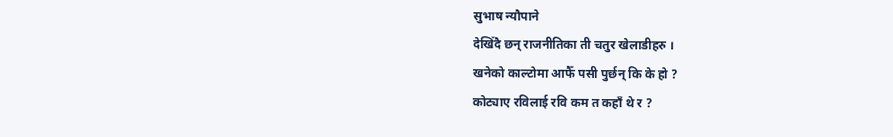सुभाष न्यौपाने
देखिँदै छन् राजनीतिका ती चतुर खेलाडीहरु ।
खनेको काल्टोमा आफैँ पसी पुर्छन् कि के हो ?
कोट्याए रविलाई रवि कम त कहाँ थे र ?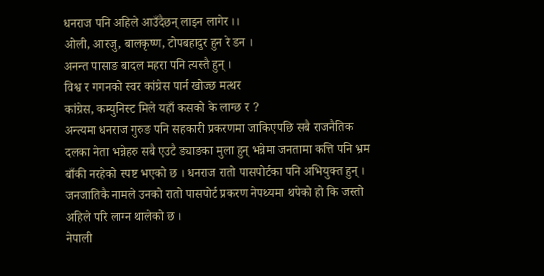धनराज पनि अहिले आउँदैछन् लाइन लागेर ।।
ओली, आरजु, बालकृष्ण, टोपबहादुर हुन रे डन ।
अनन्त पासाङ बादल महरा पनि त्यस्तै हुन् ।
विश्व र गगनको स्वर कांग्रेस पार्न खोज्छ मत्थर
कांग्रेस, कम्युनिस्ट मिले यहाँ कसको के लाग्छ र ?
अन्त्यमा धनराज गुरुङ पनि सहकारी प्रकरणमा जाकिएपछि सबै राजनैतिक दलका नेता भन्नेहरु सबै एउटै ड्याङका मुला हुन् भन्नेमा जनतामा कत्ति पनि भ्रम बाँकी नरहेको स्पष्ट भएको छ । धनराज रातो पासपोर्टका पनि अभियुक्त हुन् । जनजातिकै नामले उनको रातो पासपोर्ट प्रकरण नेपथ्यमा थपेको हो कि जस्तो अहिले परि लाग्न थालेको छ ।
नेपाली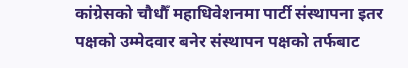कांग्रेसको चौधौँ महाधिवेशनमा पार्टी संस्थापना इतर पक्षको उम्मेदवार बनेर संस्थापन पक्षको तर्फबाट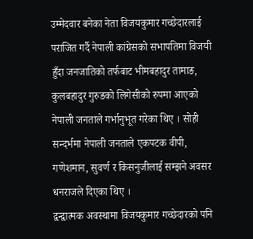उम्मेदवार बनेका नेता विजयकुमार गच्छेदारलाई पराजित गर्दै नेपाली कांग्रेसको सभापतिमा विजयी हुँदा जनजातिको तर्फबाट भीमबहादुर तामाङ, कुलबहादुर गुरुङको लिगेसीको रुपमा आएको नेपाली जनताले गर्भानुभूत गरेका थिए । सोही सन्दर्भमा नेपाली जनताले एकपटक वीपी, गणेशमान, सुवर्ण र किसनुजीलाई सम्झने अवसर धनराजले दिएका थिए ।
द्वन्द्वात्मक अवस्थामा विजयकुमार गच्छेदारको पनि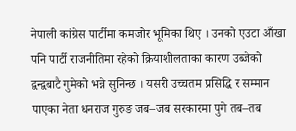नेपाली कांग्रेस पार्टीमा कमजोर भूमिका थिए । उनको एउटा आँखा पनि पार्टी राजनीतिमा रहेको क्रियाशीलताका कारण उब्जेको द्वन्द्वबाटै गुमेको भन्ने सुनिन्छ । यसरी उच्चतम प्रसिद्धि र सम्मान पाएका नेता धनराज गुरुङ जब–जब सरकारमा पुगे तब–तब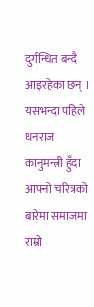दुर्गन्धित बन्दै आइरहेका छन् । यसभन्दा पहिले धनराज कानुमन्त्री हुँदा आफ्नो चरित्रको बारेमा समाजमा राम्रो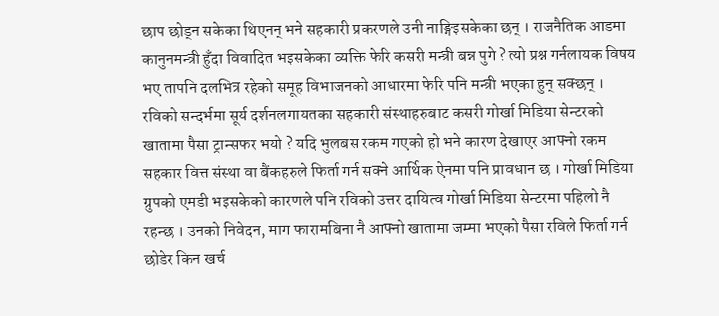छाप छोड्न सकेका थिएनन् भने सहकारी प्रकरणले उनी नाङ्गिइसकेका छन् । राजनैतिक आडमा कानुनमन्त्री हुँदा विवादित भइसकेका व्यक्ति फेरि कसरी मन्त्री बन्न पुगे ? त्यो प्रश्न गर्नलायक विषय भए तापनि दलभित्र रहेको समूह विभाजनको आधारमा फेरि पनि मन्त्री भएका हुन् सक्छन् ।
रविको सन्दर्भमा सूर्य दर्शनलगायतका सहकारी संस्थाहरुबाट कसरी गोर्खा मिडिया सेन्टरको खातामा पैसा ट्रान्सफर भयो ? यदि भुलबस रकम गएको हो भने कारण देखाएर आफ्नो रकम सहकार वित्त संस्था वा बैंकहरुले फिर्ता गर्न सक्ने आर्थिक ऐनमा पनि प्रावधान छ । गोर्खा मिडिया ग्रुपको एमडी भइसकेको कारणले पनि रविको उत्तर दायित्व गोर्खा मिडिया सेन्टरमा पहिलो नै रहन्छ । उनको निवेदन, माग फारामबिना नै आफ्नो खातामा जम्मा भएको पैसा रविले फिर्ता गर्न छोडेर किन खर्च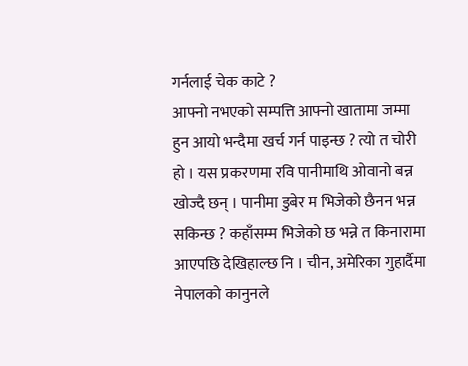गर्नलाई चेक काटे ?
आफ्नो नभएको सम्पत्ति आफ्नो खातामा जम्मा हुन आयो भन्दैमा खर्च गर्न पाइन्छ ? त्यो त चोरी हो । यस प्रकरणमा रवि पानीमाथि ओवानो बन्न खोज्दै छन् । पानीमा डुबेर म भिजेको छैनन भन्न सकिन्छ ? कहाँसम्म भिजेको छ भन्ने त किनारामा आएपछि देखिहाल्छ नि । चीन, अमेरिका गुहार्दैमा नेपालको कानुनले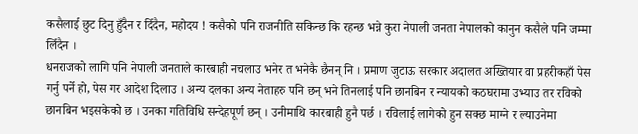कसैलाई छुट दिनु हुँदैन र दिँदैन, महोदय ! कसैको पनि राजनीति सकिन्छ कि रहन्छ भन्ने कुरा नेपाली जनता नेपालको कानुन कसैले पनि जम्मा लिँदैन ।
धनराजको लागि पनि नेपाली जनताले कारबाही नचलाउ भनेर त भनेकै छैनन् नि । प्रमाण जुटाऊ सरकार अदालत अख्तियार वा प्रहरीकहाँ पेस गर्नु पर्ने हो, पेस गर आदेश दिलाउ । अन्य दलका अन्य नेताहरु पनि छन् भने तिनलाई पनि छानबिन र न्यायको कठघरामा उभ्याउ तर रविको छानबिन भइसकेको छ । उनका गतिविधि सन्देहपूर्ण छन् । उनीमाथि कारबाही हुनै पर्छ । रविलाई लागेको हुन सक्छ माग्ने र ल्याउनेमा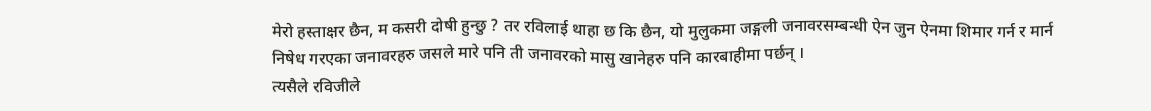मेरो हस्ताक्षर छैन, म कसरी दोषी हुन्छु ? तर रविलाई थाहा छ कि छैन, यो मुलुकमा जङ्गली जनावरसम्बन्धी ऐन जुन ऐनमा शिमार गर्न र मार्न निषेध गरएका जनावरहरु जसले मारे पनि ती जनावरको मासु खानेहरु पनि कारबाहीमा पर्छन् ।
त्यसैले रविजीले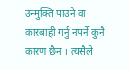उन्मुक्ति पाउने वा कारबाही गर्नु नपर्ने कुनै कारण छैन । त्यसैले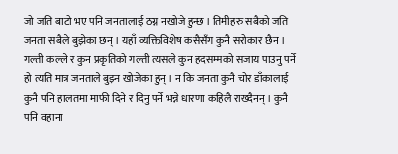जो जति बाटो भए पनि जनतालाई ठग्न नखोजे हुन्छ । तिमीहरु सबैको जति जनता सबैले बुझेका छन् । यहाँ व्यक्तिविशेष कसैसँग कुनै सरोकार छैन । गल्ती कल्ले र कुन प्रकृतिको गल्ती त्यसले कुन हदसम्मको सजाय पाउनु पर्ने हो त्यति मात्र जनताले बुझ्न खोजेका हुन् । न कि जनता कुनै चोर डाँकालाई कुनै पनि हालतमा माफी दिने र दिनु पर्ने भन्ने धारणा कहिलै राख्दैनन् । कुनै पनि वहाना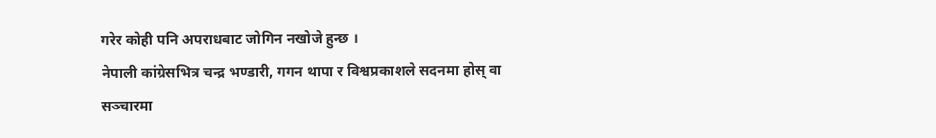गरेर कोही पनि अपराधबाट जोगिन नखोजे हुन्छ ।
नेपाली कांग्रेसभित्र चन्द्र भण्डारी, गगन थापा र विश्वप्रकाशले सदनमा होस् वा सञ्चारमा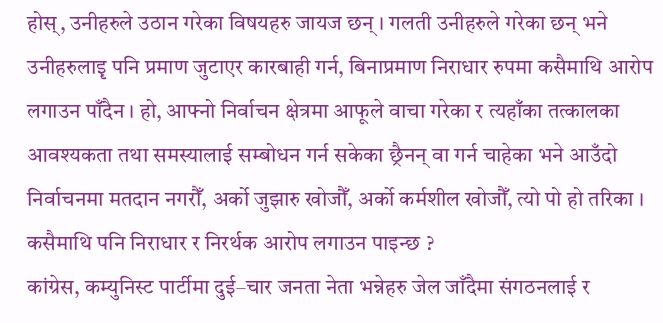होस्, उनीहरुले उठान गरेका विषयहरु जायज छन् । गलती उनीहरुले गरेका छन् भने उनीहरुलाइृ पनि प्रमाण जुटाएर कारबाही गर्न, बिनाप्रमाण निराधार रुपमा कसैमाथि आरोप लगाउन पाँदैन । हो, आफ्नो निर्वाचन क्षेत्रमा आफूले वाचा गरेका र त्यहाँका तत्कालका आवश्यकता तथा समस्यालाई सम्बोधन गर्न सकेका छ्रैनन् वा गर्न चाहेका भने आउँदो निर्वाचनमा मतदान नगरौँ, अर्को जुझारु खोजौँ, अर्को कर्मशील खोजौँ, त्यो पो हो तरिका । कसैमाथि पनि निराधार र निरर्थक आरोप लगाउन पाइन्छ ?
कांग्रेस, कम्युनिस्ट पार्टीमा दुई–चार जनता नेता भन्नेहरु जेल जाँदैमा संगठनलाई र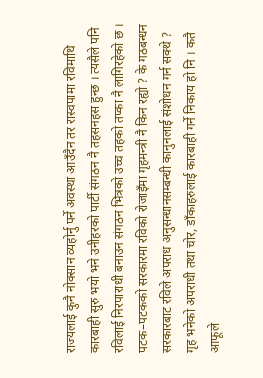राज्यलाई कुनै नोक्सान व्यहोर्नु पर्ने अवस्था आउँदैन तर रास्वपामा रविमाथि कारबाही सुरु भयो भने उनीहरको पार्टी संगठन नै तहसनहस हुन्छ । त्यसैले पनि रविलाई निरपाराधी बनाउन संगठन भित्रको उच्च तहको तप्का नै लागिरहेको छ । पटक–पटकको सरकारमा रविको रोजाइँमा गृहमन्त्री नै किन रह्यो ? के गठबन्धन सरकारबाट रविले अपराध अनुसन्धानसम्बन्धी कानुनलाई संशोधन गर्न सक्थे ?
गृह भनेको अपराधी तथा चोर, डाँकाहरुलाई कारबाही गर्ने निकाय हो नि । कतै आफूले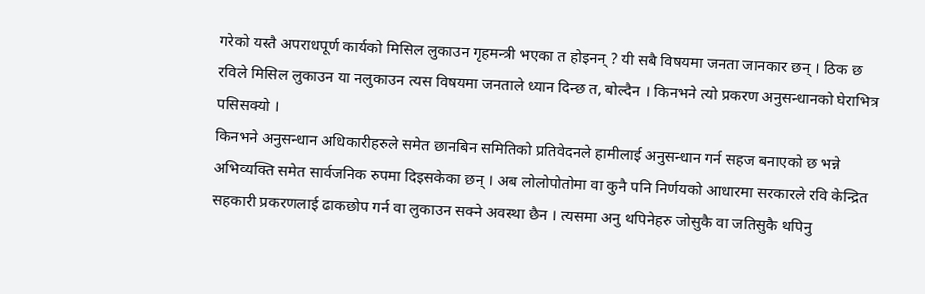गरेको यस्तै अपराधपूर्ण कार्यको मिसिल लुकाउन गृहमन्त्री भएका त होइनन् ? यी सबै विषयमा जनता जानकार छन् । ठिक छ रविले मिसिल लुकाउन या नलुकाउन त्यस विषयमा जनताले ध्यान दिन्छ त, बोल्दैन । किनभने त्यो प्रकरण अनुसन्धानको घेराभित्र पसिसक्यो ।
किनभने अनुसन्धान अधिकारीहरुले समेत छानबिन समितिको प्रतिवेदनले हामीलाई अनुसन्धान गर्न सहज बनाएको छ भन्ने अभिव्यक्ति समेत सार्वजनिक रुपमा दिइसकेका छन् । अब लोलोपोतोमा वा कुनै पनि निर्णयको आधारमा सरकारले रवि केन्द्रित सहकारी प्रकरणलाई ढाकछोप गर्न वा लुकाउन सक्ने अवस्था छैन । त्यसमा अनु थपिनेहरु जोसुकै वा जतिसुकै थपिनु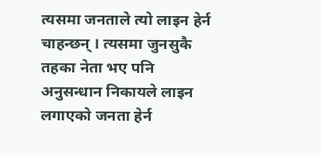त्यसमा जनताले त्यो लाइन हेर्न चाहन्छन् । त्यसमा जुनसुकै तहका नेता भए पनि अनुसन्धान निकायले लाइन लगाएको जनता हेर्न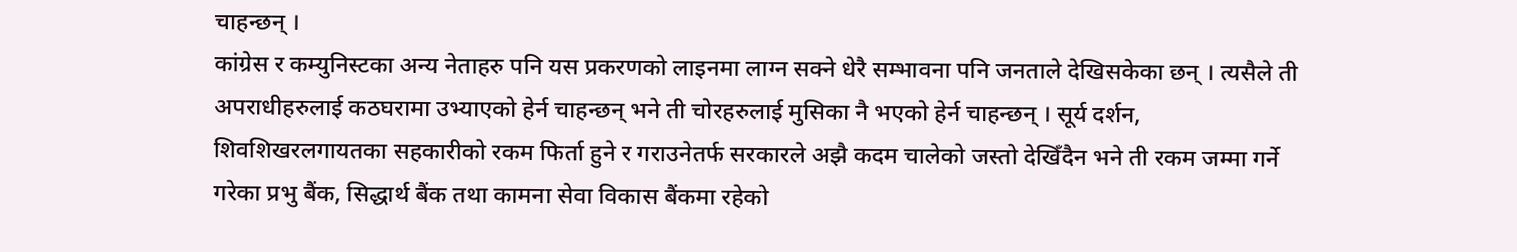चाहन्छन् ।
कांग्रेस र कम्युनिस्टका अन्य नेताहरु पनि यस प्रकरणको लाइनमा लाग्न सक्ने धेरै सम्भावना पनि जनताले देखिसकेका छन् । त्यसैले ती अपराधीहरुलाई कठघरामा उभ्याएको हेर्न चाहन्छन् भने ती चोरहरुलाई मुसिका नै भएको हेर्न चाहन्छन् । सूर्य दर्शन, शिवशिखरलगायतका सहकारीको रकम फिर्ता हुने र गराउनेतर्फ सरकारले अझै कदम चालेको जस्तो देखिँदैन भने ती रकम जम्मा गर्ने गरेका प्रभु बैंक, सिद्धार्थ बैंक तथा कामना सेवा विकास बैंकमा रहेको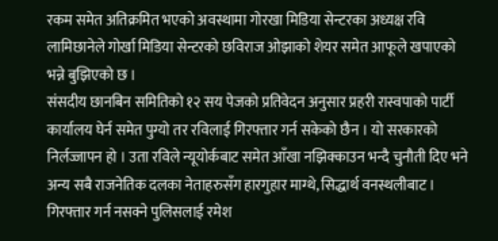रकम समेत अतिक्रमित भएको अवस्थामा गोरखा मिडिया सेन्टरका अध्यक्ष रवि लामिछानेले गोर्खा मिडिया सेन्टरको छविराज ओझाको शेयर समेत आफूले खपाएको भन्ने बुझिएको छ ।
संसदीय छानबिन समितिको १२ सय पेजको प्रतिवेदन अनुसार प्रहरी रास्वपाको पार्टी कार्यालय घेर्न समेत पुग्यो तर रविलाई गिरफ्तार गर्न सकेको छैन । यो सरकारको निर्लज्जापन हो । उता रविले न्यूयोर्कबाट समेत आँखा नझिक्काउन भन्दै चुनौती दिए भने अन्य सबै राजनेतिक दलका नेताहरुसँग हारगुहार माग्थे, सिद्धार्थ वनस्थलीबाट ।
गिरफ्तार गर्न नसक्ने पुलिसलाई रमेश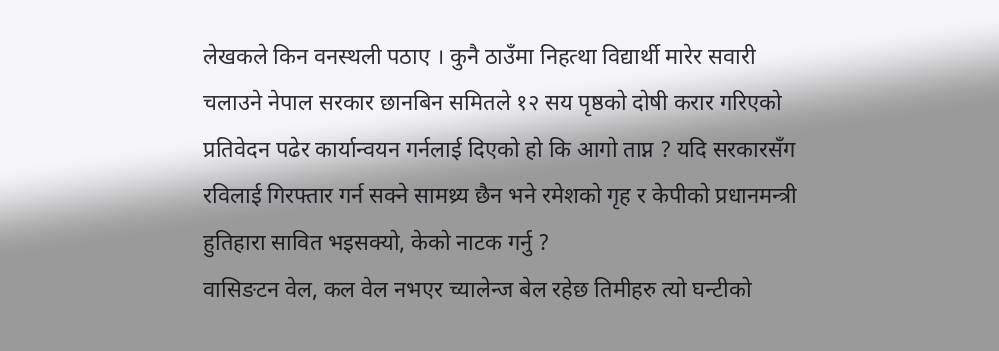लेखकले किन वनस्थली पठाए । कुनै ठाउँमा निहत्था विद्यार्थी मारेर सवारी चलाउने नेपाल सरकार छानबिन समितले १२ सय पृष्ठको दोषी करार गरिएको प्रतिवेदन पढेर कार्यान्वयन गर्नलाई दिएको हो कि आगो ताप्न ? यदि सरकारसँग रविलाई गिरफ्तार गर्न सक्ने सामथ्र्य छैन भने रमेशको गृह र केपीको प्रधानमन्त्री हुतिहारा सावित भइसक्यो, केको नाटक गर्नु ?
वासिङटन वेल, कल वेल नभएर च्यालेन्ज बेल रहेछ तिमीहरु त्यो घन्टीको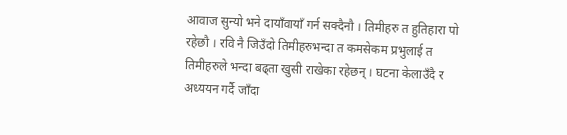आवाज सुन्यो भने दायाँवायाँ गर्न सक्दैनौ । तिमीहरु त हुतिहारा पो रहेछौ । रवि नै जिउँदो तिमीहरुभन्दा त कमसेकम प्रभुलाई त तिमीहरुले भन्दा बढ्ता खुसी राखेका रहेछन् । घटना केलाउँदै र अध्ययन गर्दै जाँदा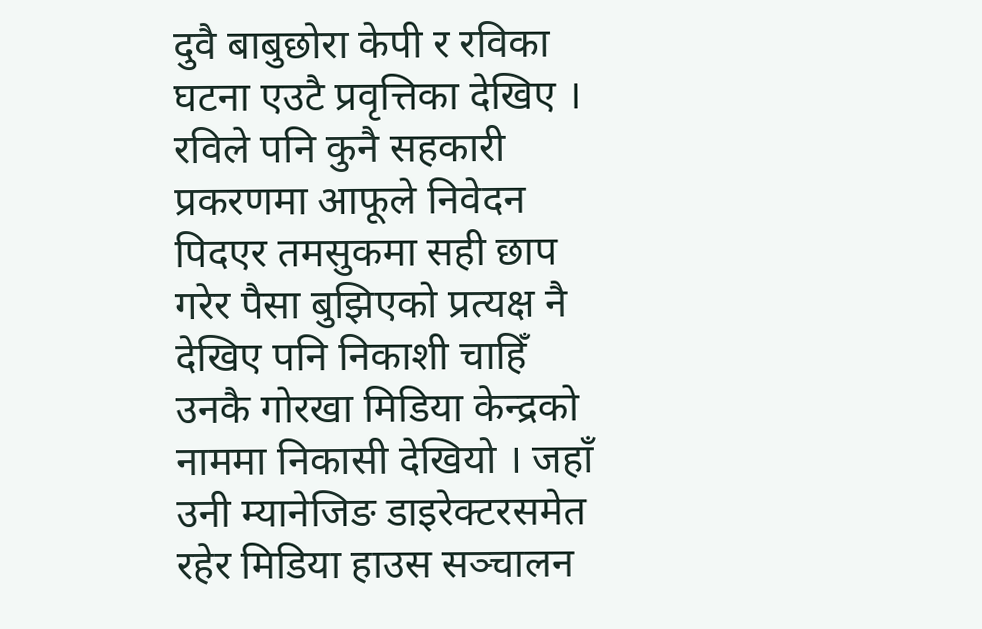दुवै बाबुछोरा केपी र रविका घटना एउटै प्रवृत्तिका देखिए ।
रविले पनि कुनै सहकारी प्रकरणमा आफूले निवेदन पिदएर तमसुकमा सही छाप गरेर पैसा बुझिएको प्रत्यक्ष नै देखिए पनि निकाशी चाहिँ उनकै गोरखा मिडिया केन्द्रको नाममा निकासी देखियो । जहाँ उनी म्यानेजिङ डाइरेक्टरसमेत रहेर मिडिया हाउस सञ्चालन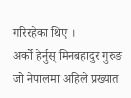गरिरहेका थिए ।
अर्को हेर्नुस् मिनबहादुर गुरुङ जो नेपालमा अहिले प्रख्यात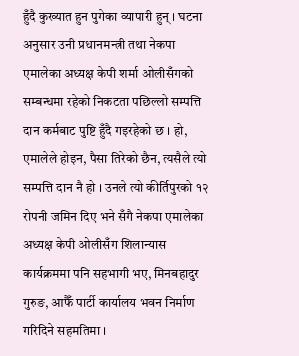हुँदै कुख्यात हुन पुगेका व्यापारी हुन् । घटना अनुसार उनी प्रधानमन्त्री तथा नेकपा एमालेका अध्यक्ष केपी शर्मा ओलीसँगको सम्बन्धमा रहेको निकटता पछिल्लो सम्पत्ति दान कर्मबाट पुष्टि हुँदै गइरहेको छ । हो, एमालेले होइन, पैसा तिरेको छैन, त्यसैले त्यो सम्पत्ति दान नै हो । उनले त्यो कीर्तिपुरको १२ रोपनी जमिन दिए भने सँगै नेकपा एमालेका अध्यक्ष केपी ओलीसँग शिलान्यास कार्यक्रममा पनि सहभागी भए, मिनबहादुर गुरुङ, आफैँ पार्टी कार्यालय भवन निर्माण गरिदिने सहमतिमा ।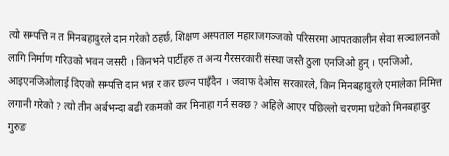त्यो सम्पत्ति न त मिनबहादुरले दान गरेको ठहर्छ, शिक्षण अस्पताल महाराजगञ्जको परिसरमा आपतकालीन सेवा सञ्चालनको लागि निर्माण गरिउको भवन जसरी । किनभने पार्टीहरु त अन्य गैरसरकारी संस्था जस्तै ठुला एनजिओ हुन् । एनजिओ, आइएनजिओलाई दिएको सम्पत्ति दान भन्न र कर छल्न पाइँदैन । जवाफ देओस सरकारले, किन मिनबहादुरले एमालेका निमित्त लगानी गरेको ? त्यो तीन अर्बभन्दा बढी रकमको कर मिनाहा गर्न सक्छ ? अहिले आएर पछिल्लो चरणमा घटेको मिनबहादुर गुरुङ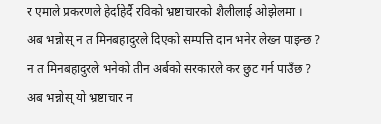र एमाले प्रकरणले हेर्दाहेर्दै रविको भ्रष्टाचारको शैलीलाई ओझेलमा ।
अब भन्नोस् न त मिनबहादुरले दिएको सम्पत्ति दान भनेर लेख्न पाइन्छ ? न त मिनबहादुरले भनेको तीन अर्बको सरकारले कर छुट गर्न पाउँछ ? अब भन्नोस् यो भ्रष्टाचार न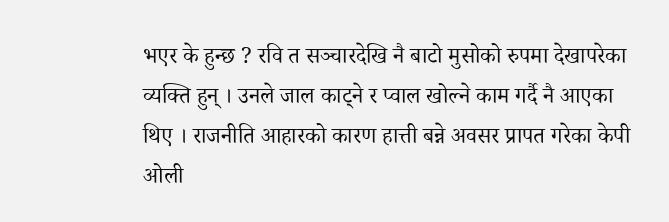भएर के हुन्छ ? रवि त सञ्चारदेखि नै बाटो मुसोको रुपमा देखापरेका व्यक्ति हुन् । उनले जाल काट्ने र प्वाल खोल्ने काम गर्दै नै आएका थिए । राजनीति आहारको कारण हात्ती बन्ने अवसर प्रापत गरेका केपी ओली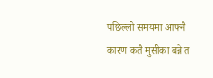पछिल्लो समयमा आफ्नै कारण कतै मुसीका बन्ने त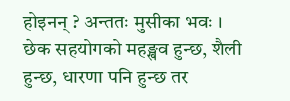होइनन् ? अन्ततः मुसीका भवः ।
छेक सहयोगको महङ्खव हुन्छ, शैली हुन्छ, धारणा पनि हुन्छ तर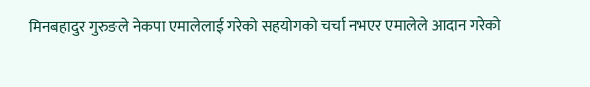मिनबहादुर गुरुङले नेकपा एमालेलाई गरेको सहयोगको चर्चा नभएर एमालेले आदान गरेको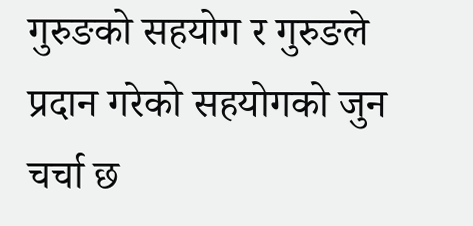गुरुङको सहयोग र गुरुङले प्रदान गरेको सहयोगको जुन चर्चा छ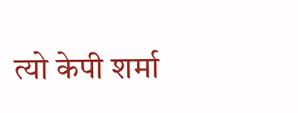त्यो केपी शर्मा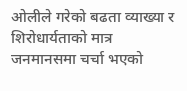ओलीले गरेको बढता व्याख्या र शिरोधार्यताको मात्र जनमानसमा चर्चा भएको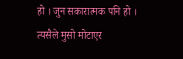हो । जुन सकारात्मक पनि हो । त्यसैले मुसो मोटाएर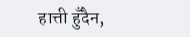हात्ती हुँदैन,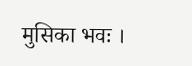मुसिका भवः ।